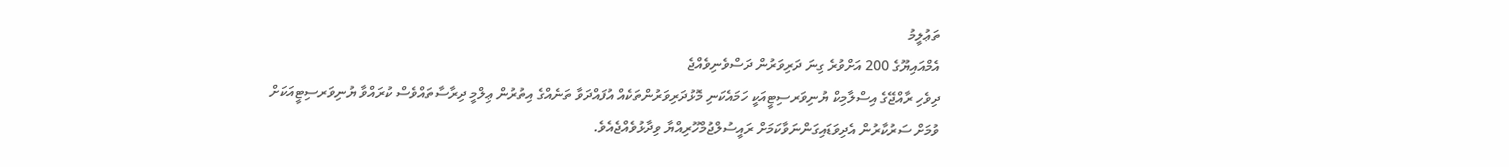ތަޢުލީމު
އެމްއައިޔޫގެ 200 އަށްވުރެ ގިނަ ދަރިވަރުން ދަސްވެނިވެއްޖެ
ދިވެހި ރާއްޖޭގެ އިސްލާމިކް ޔުނިވަރސިޓީއަކީ ހަމައެކަނި މޮޅުދަރިވަރުންތަކެއް އުފައްދަވާ ތަނެއްގެ އިތުރުން ޢިލްމީ ދިރާސާތައްވެސް ކުރައްވާ ޔުނިވަރސިޓީއަކަށް ވުމަށް ސަރުކާރުން އެދިވަޑައިގަންނަވާކަމަށް ރައީސުލްޖުމްހޫރިއްޔާ ވިދާޅުވެއްޖެއެވެ.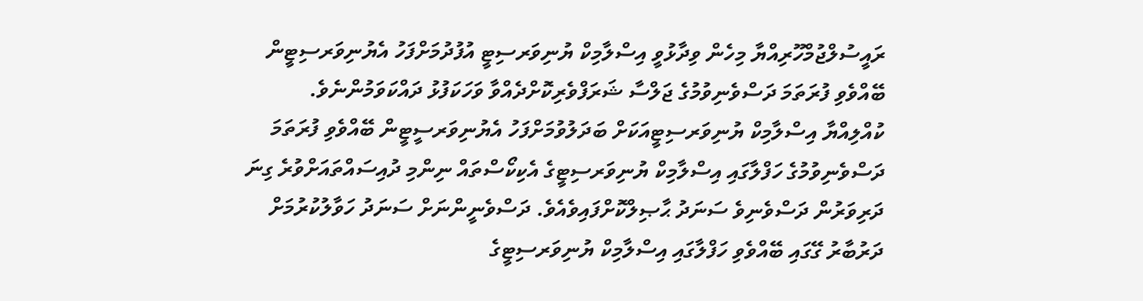ރައީސުލްޖުމްހޫރިއްޔާ މިހެން ވިދާޅުވީ އިސްލާމިކް ޔުނިވަރސިޓީ އުފުދުމަށްފަހު އެޔުނިވަރސިޓީން ބޭއްވެވި ފުރަތަމަ ދަސްވެނިވުމުގެ ޖަލްސާ ޝަރަފްވެރިކޮށްދެއްވާ ވަހަކަފުޅު ދައްކަވަމުންނެވެ.
ކުއްލިއްޔާ އިސްލާމިކް ޔުނިވަރސިޓީއަކަށް ބަދަލުވުމަށްފަހު އެޔުނިވަރސީޓީން ބޭއްވެވި ފުރަތަމަ ދަސްވެނިވުމުގެ ހަފްލާގައި އިސްލާމިކް ޔުނިވަރސިޓީގެ އެކިކޯސްތައް ނިންމި ދުއިސައްތައަށްވުރެ ގިނަ ދަރިވަރުން ދަސްވެނިވެ ސަނަދު ޙާޞިލްކޮށްފައިވެއެވެ. ދަސްވެނީންނަށް ސަނަދު ހަވާލުކުރުމަށް ދަރުބާރު ގޭގައި ބޭއްވެވި ހަފްލާގައި އިސްލާމިކް ޔުނިވަރސިޓީގެ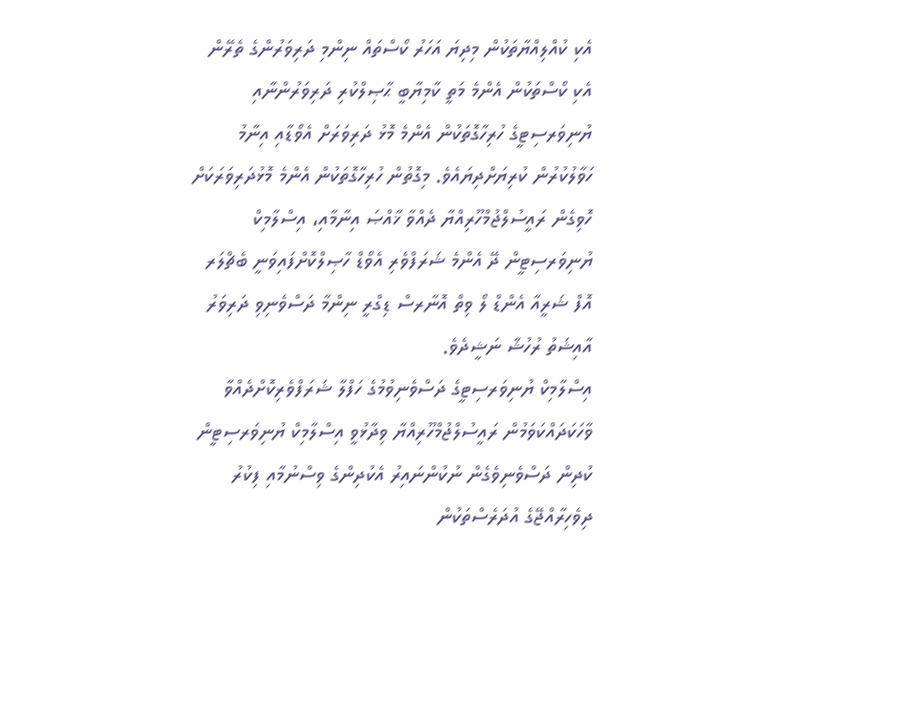އެކި ކުއްލިއްޔާތަކުން މިދިޔަ އަހަރު ކޯސްތައް ނިންމި ދަރިވަރުންގެ ތެރޭން އެކި ކޯސްތަކުން އެންމެ މަތީ ކާމިޔާބީ ޙާޞިލްކުރި ދަރިވަރުންނާއި ޔުނިވަރސިޓީގެ ހުރިހާގޮތަކުން އެންމެ މޮޅު ދަރިވަރަށް އެވޯޑާއި އިނާމު ހަވާލުކުރުން ކުރިޔަށްދިޔައެވެ. މިގޮތުން ހުރިހާގޮތަކުން އެންމެ މޮޅުދަރިވަރަކަށް ހޮވިގެން ރައީސުލްޖުމްހޫރިއްޔާ ދެއްވާ ޚާއްޞަ އިނާމާއި، އިސްލާމިކް ޔުނިވަރސިޓީން ދޭ އެންމެ ޝަރަފްވެރި އެވޯޑް ހާޞިލްކޮށްފައިވަނީ ބެޗްލަރ އޮފް ޝަރީއާ އެންޑް ލޯ ވިތް އޮނާރސް ޑިގްރީ ނިންމާ ދަސްވެނިވި ދަރިވަރު އާއިޝަތު ރުހުޝާ ނަޝީދެވެ.
އިސްލާމިކް ޔުނިވަރސިޓީގެ ދަސްވެނިވުމުގެ ހަފްލާ ޝަރަފްވެރިކޮށްދެއްވާ ވާހަކަދައްކަވަމުން ރައީސުލްޖުމްހޫރިއްޔާ ވިދާޅުވީ އިސްލާމިކް ޔުނިވަރސިޓީން ކުދިން ދަސްވެނިވެގެން ނުކުންނައިރު އެކުދިންގެ ވިސްނުމާއި ފިކުރު ދިވެހިރާއްޖޭގެ އުދަރެސްތަކުން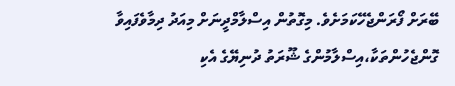ބޭރަށް ފޯރަންޖެހޭކަމަށެވެ. މިގޮތުން އިސްލާމްދީނަށް މިއަދު ދިމާވެފައިވާ ގޮންޖެހުންތަކާ،އިސްލާމުންގެ ޝޫރަތު ދުނިޔޭގެ އެކި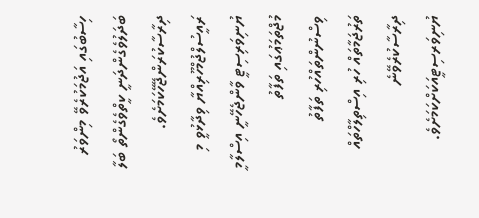ހިސާބުގައި އަޖުމަކުރެވޭ މިންވަރު ބަދަލުވެގެންދަނީ ކީތްވެގެންތޯ ބަލާ ދިރާސާކުރަންޖޭހޭކަމަށެވެ.
ރައީސުލްޖުމްހޫރިއްޔާ ވިދާޅުވީ މި ޔުނިވަރިސިޓީ ވާންޖެހޭނީ އިސްލާމީ މުޖްތަމަޢުގައި ތަފާތު ވިސްނުންތައްހުރި ތަފާތު ތަރުޖަމާތައް ހުރި އިސްތިލާހްތައް ދިރާސާކުރެވޭނެ ޔުނިވަރސިޓީއަކަށްކަމަށެވެ.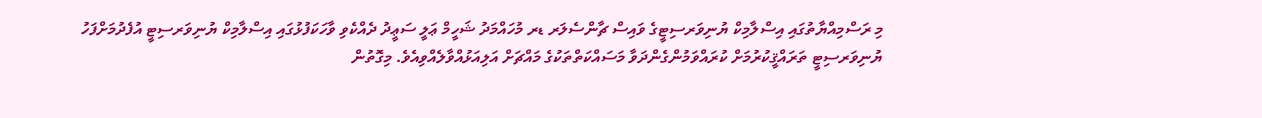މި ރަސްމިއްޔާތުގައި އިސްލާމިކް ޔުނިވަރސިޓީގެ ވައިސް ޗާންސެލަރ ޑރ މުހައްމަދު ޝަހީމް ޢަލީ ސަޢީދު ދެއްކެވި ވާހަކަފުޅުގައި އިސްލާމިކް ޔުނިވަރސިޓީ އުފެދުމަށްފަހު ޔުނިވަރސިޓީ ތަރައްޤީކުރުމަށް ކުރައްވަމުންގެންދަވާ މަސައްކަތްތަކުގެ މައްޗަށް އަލިއަޅުއްވާލެއްވިއެވެ. މިގޮތުން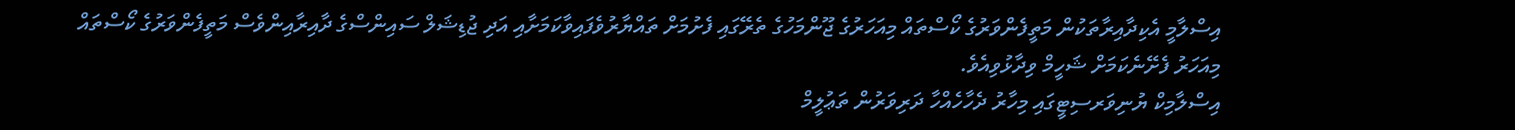އިސްލާމީ އެކިދާއިރާތަކުން މަތީފެންވަރުގެ ކޯސްތައް މިއަހަރުގެ ޖޫންމަހުގެ ތެރޭގައި ފެށުމަށް ތައްޔާރުވެފައިވާކަމަށާއި އަދި ޖުޑިޝަލް ސައިންސްގެ ދާއިރާއިންވެސް މަތީފެންވަރުގެ ކޯސްތައް މިއަހަރު ފެށޭނެކަމަށް ޝަހީމް ވިދާޅުވިއެވެ.
އިސްލާމިކް ޔުނިވަރސިޓީގައި މިހާރު ދެހާހެއްހާ ދަރިވަރުން ތަޢުލީމް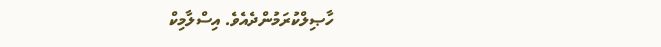ހާޞިލްކުރަމުންދެއެވެ. އިސްލާމިކް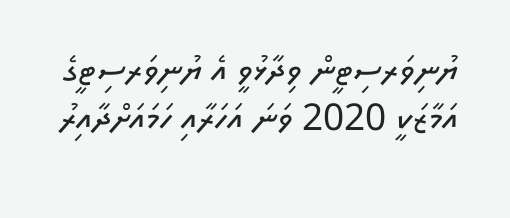ޔުނިވަރސިޓީން ވިދާޅުވީ އެ ޔުނިވަރސިޓީގެ އަމާޒަކީ 2020 ވަނަ އަހަރާއި ހަމައަށްދާއިރު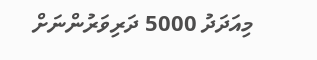މިއަދަދު 5000 ދަރިވަރުންނަށް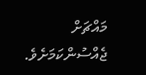މައްޗަށް ޖެއްސުންކަމަށެވެ.